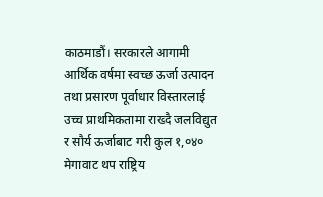काठमाडौं। सरकारले आगामी आर्थिक वर्षमा स्वच्छ ऊर्जा उत्पादन तथा प्रसारण पूर्वाधार विस्तारलाई उच्च प्राथमिकतामा राख्दै जलविद्युत र सौर्य ऊर्जाबाट गरी कुल १,०४० मेगावाट थप राष्ट्रिय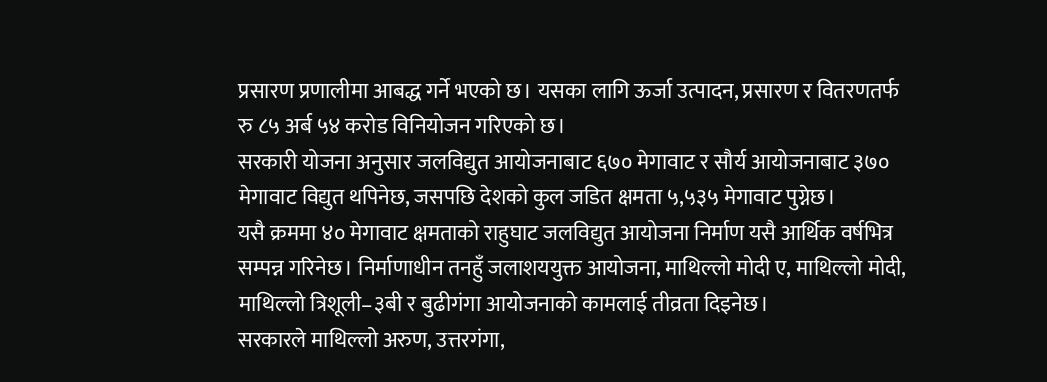प्रसारण प्रणालीमा आबद्ध गर्ने भएको छ। यसका लागि ऊर्जा उत्पादन, प्रसारण र वितरणतर्फ रु ८५ अर्ब ५४ करोड विनियोजन गरिएको छ।
सरकारी योजना अनुसार जलविद्युत आयोजनाबाट ६७० मेगावाट र सौर्य आयोजनाबाट ३७० मेगावाट विद्युत थपिनेछ, जसपछि देशको कुल जडित क्षमता ५,५३५ मेगावाट पुग्नेछ।
यसै क्रममा ४० मेगावाट क्षमताको राहुघाट जलविद्युत आयोजना निर्माण यसै आर्थिक वर्षभित्र सम्पन्न गरिनेछ। निर्माणाधीन तनहुँ जलाशययुक्त आयोजना, माथिल्लो मोदी ए, माथिल्लो मोदी, माथिल्लो त्रिशूली–३बी र बुढीगंगा आयोजनाको कामलाई तीव्रता दिइनेछ।
सरकारले माथिल्लो अरुण, उत्तरगंगा,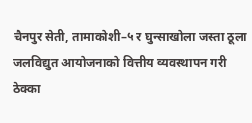चैनपुर सेती, तामाकोशी–५ र घुन्साखोला जस्ता ठूला जलविद्युत आयोजनाको वित्तीय व्यवस्थापन गरी ठेक्का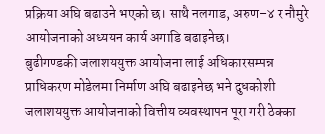प्रक्रिया अघि बढाउने भएको छ। साथै नलगाड, अरुण–४ र नौमुरे आयोजनाको अध्ययन कार्य अगाडि बढाइनेछ।
बुढीगण्डकी जलाशययुक्त आयोजना लाई अधिकारसम्पन्न प्राधिकरण मोडेलमा निर्माण अघि बढाइनेछ भने दुधकोशी जलाशययुक्त आयोजनाको वित्तीय व्यवस्थापन पूरा गरी ठेक्का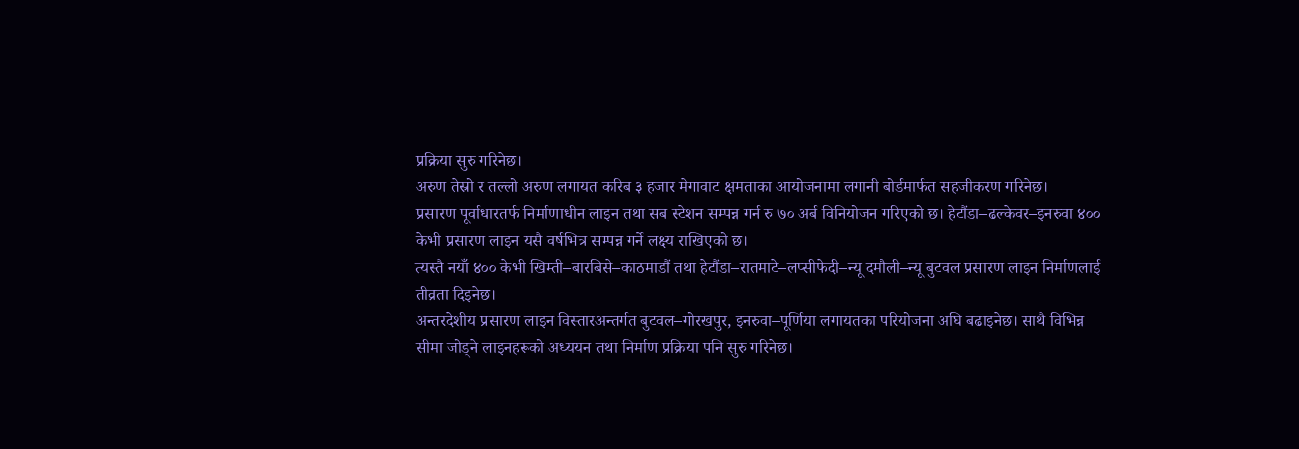प्रक्रिया सुरु गरिनेछ।
अरुण तेस्रो र तल्लो अरुण लगायत करिब ३ हजार मेगावाट क्षमताका आयोजनामा लगानी बोर्डमार्फत सहजीकरण गरिनेछ।
प्रसारण पूर्वाधारतर्फ निर्माणाधीन लाइन तथा सब स्टेशन सम्पन्न गर्न रु ७० अर्ब विनियोजन गरिएको छ। हेटौंडा–ढल्केवर–इनरुवा ४०० केभी प्रसारण लाइन यसै वर्षभित्र सम्पन्न गर्ने लक्ष्य राखिएको छ।
त्यस्तै नयाँ ४०० केभी खिम्ती–बारबिसे–काठमाडौं तथा हेटौंडा–रातमाटे–लप्सीफेदी–न्यू दमौली–न्यू बुटवल प्रसारण लाइन निर्माणलाई तीव्रता दिइनेछ।
अन्तरदेशीय प्रसारण लाइन विस्तारअन्तर्गत बुटवल–गोरखपुर, इनरुवा–पूर्णिया लगायतका परियोजना अघि बढाइनेछ। साथै विभिन्न सीमा जोड्ने लाइनहरूको अध्ययन तथा निर्माण प्रक्रिया पनि सुरु गरिनेछ।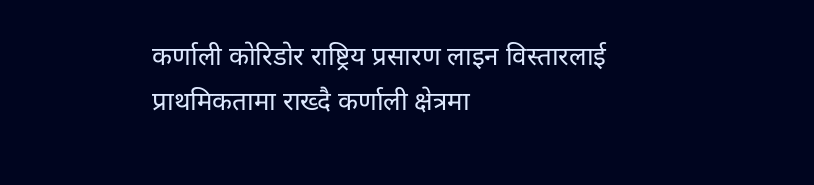कर्णाली कोरिडोर राष्ट्रिय प्रसारण लाइन विस्तारलाई प्राथमिकतामा राख्दै कर्णाली क्षेत्रमा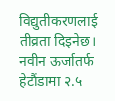विद्युतीकरणलाई तीव्रता दिइनेछ।
नवीन ऊर्जातर्फ हेटौंडामा २.५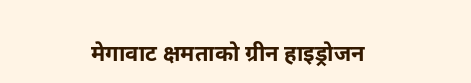मेगावाट क्षमताको ग्रीन हाइड्रोजन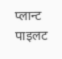प्लान्ट पाइलट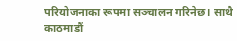परियोजनाका रूपमा सञ्चालन गरिनेछ। साथै काठमाडौं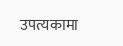उपत्यकामा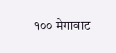१०० मेगावाट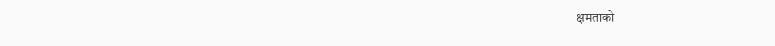क्षमताको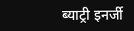ब्याट्री इनर्जी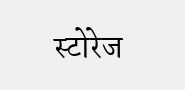स्टोरेज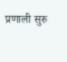प्रणाली सुरु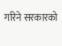गरिने सरकारको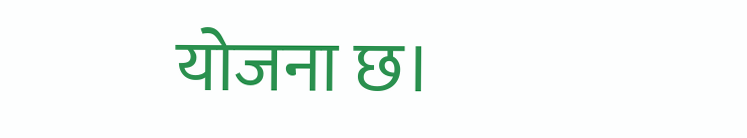योजना छ।